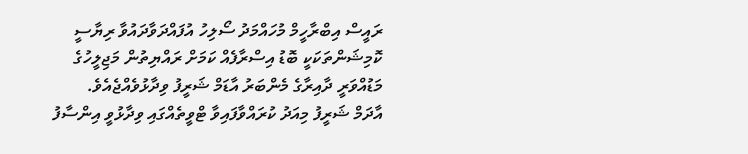ރައީސް އިބްރާހީމް މުހައްމަދު ސޯލިހު އުފައްދަވާދައުވާ ރިޔާސީ ކޮމިޝަންތަކަކީ ބޮޑު އިސްރާފެއް ކަމަށް ރައްޔިތުން މަޖިލީހުގެ މަޑުއްވަރީ ދާއިރާގެ މެންބަރު އާޑަމް ޝަރީފު ވިދާޅުވެއްޖެއެވެ.
އާދަމް ޝަރީފު މިއަދު ކުރައްވާފައިވާ ޓްވީތެއްގައި ވިދާޅުވީ އިންސާފު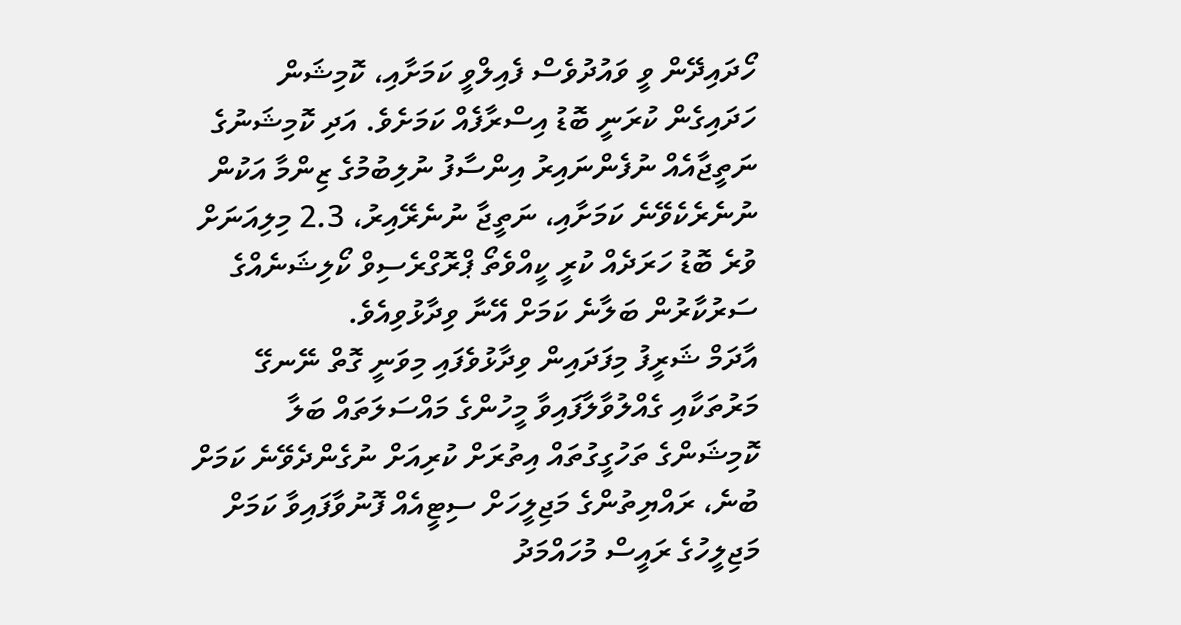ހޯދައިދޭން ވީ ވައުދުވެސް ފެއިލްވީ ކަމަށާއި، ކޮމިޝަން ހަދައިގެން ކުރަނީ ބޮޑު އިސްރާފެއް ކަމަށެވެ. އަދި ކޮމިޝަނުގެ ނަތީޖާއެއް ނުފެންނައިރު އިންސާފު ނުލިބުމުގެ ޒިންމާ އަކުން ނުނެރެކެވޭނެ ކަމަށާއި، ނަތީޖާ ނުނެރޭއިރު، 2.3 މިލިއަނަށް ވުރެ ބޮޑު ހަރަދެއް ކުރީ ކީއްވެތޯ ޕްރޮގްރެސިވް ކޯލިޝަނެއްގެ ސަރުކާރުން ބަލާނެ ކަމަށް އޭނާ ވިދާޅުވިއެވެ.
އާދަމް ޝަރީފު މިފަދައިން ވިދާޅުވެފައި މިވަނީ ގޮތް ނޭނގޭ މަރުތަކާއި ގެއްލުވާލާފައިވާ މީހުންގެ މައްސަލަތައް ބަލާ ކޮމިޝަންގެ ތަހުގީގުތައް އިތުރަށް ކުރިއަށް ނުގެންދެވޭނެ ކަމަށް ބުނެ، ރައްޔިތުންގެ މަޖިލީހަށް ސިޓީއެއް ފޮނުވާފައިވާ ކަމަށް މަޖިލީހުގެ ރައީސް މުހައްމަދު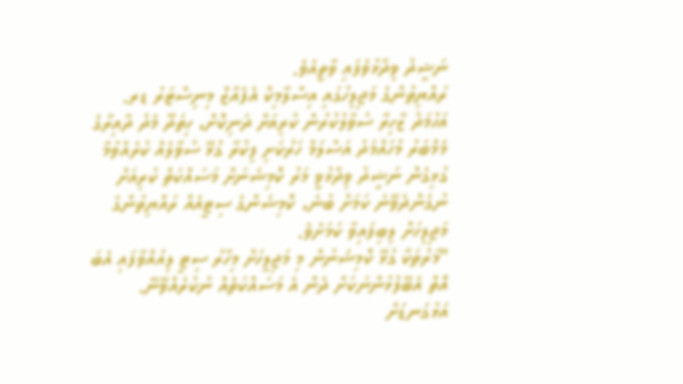ނަޝީދު ވިދާޅުވެފައި ވާތީއެވެ.
ރައްޔިތުންގެ މަޖިލިހުގައި އިސްލާމިކް އެފެއާޒް މިނިސްޓަރު ޑރ. އަހުމަދު ޒާހިރާ ސުވާލުކުރުން ކުރިއަށް ދަނިކޮށް، ހިތަދޫ މެދު ދާއިރާގެ މެމްބަރު މުހައްމަދު އަސްލަމް ހަރުކަށި ފިކުރާ ގުޅޭ ސުވާލެއް ކުރެއްވުމާ ގުޅިގެން ނަޝީދު ވިދާޅުވީ މަރު ކޮމިޝަނަށް މަސައްކަތް ކުރިއަށް ނުގެންދެވޭނެ ކަމަށް ބުނެ، ކޮމިޝަންގެ ސިޓީއެއް ރައްޔިތުންގެ މަޖިލިހަށް ލިބިފައިވާ ކަމަށެވެ.
"މަރުތަކާ ގުޅޭ ކޮމިޝަނުން މި މަޖިލީހަށް މިހާރު ސިޓީ ލިއުއްވާފައި އެބަ އޮތް އެބޭފުޅުންނަކަށް ދެން އެ މަސައްކަތެއް ނުކުރެއްވޭނޭ. އަޅުގަނޑަށް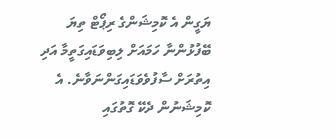ޔަގީން އެ ކޮމިޝަންގެ ރިޕޯޓް ތިޔަ ބޭފުޅުންނާ ހަމައަށް ލިބިވަޑައިގަތީމާ އަދި އިތުރަށް ސާފުވެވަޑައިގަންނަވާނެ. އެ ކޮމިޝަނުން ދެކޭ ގޮތުގައި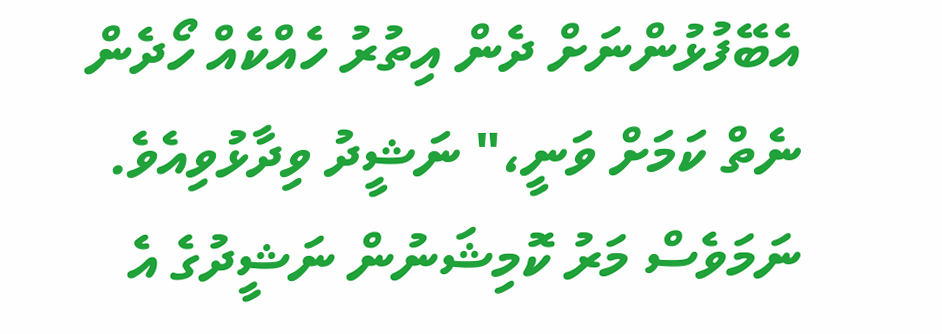އެބޭފުޅުންނަށް ދެން އިތުރު ހެއްކެއް ހޯދެން ނެތް ކަމަށް ވަނީ،" ނަޝީދު ވިދާޅުވިއެވެ.
ނަމަވެސް މަރު ކޮމިޝަނުން ނަޝީދުގެ އެ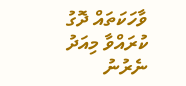ވާހަކަތައް ދޮގު ކުރައްވާ މިއަދު ނެރުނު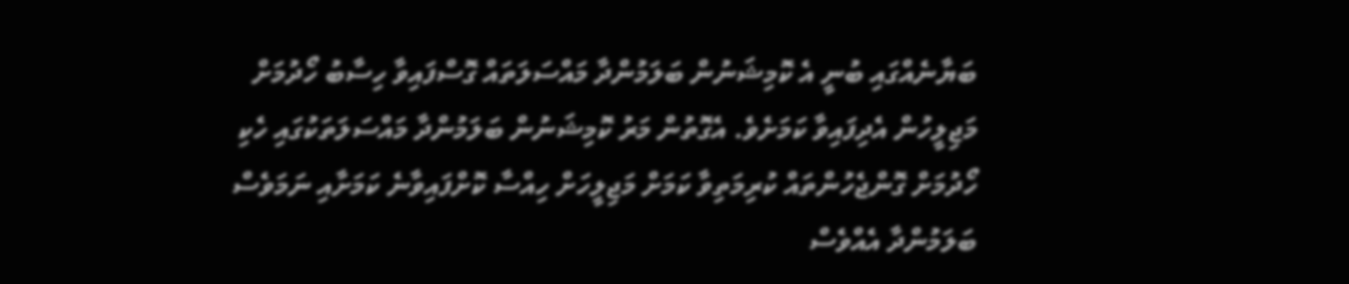ބަޔާނެއްގައި ބުނީ އެ ކޮމިޝަނުން ބަލަމުންދާ މައްސަލަތައް ގޮސްފައިވާ ހިސާބު ހޯދުމަށް މަޖިލީހުން އެދިފައިވާ ކަމަށެވެ. އެގޮތުން މަރު ކޮމިޝަނުން ބަލަމުންދާ މައްސަލަތަކުގައި ހެކި ހޯދުމަށް ގޮންޖެހުންތައް ކުރިމަތިވާ ކަމަށް މަޖިލީހަށް ހިއްސާ ކޮށްފައިވާނެ ކަމަށާއި ނަމަވެސް ބަލަމުންދާ އެއްވެސް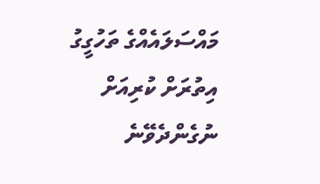މައްސަލައެއްގެ ތަހުގީގު އިތުރަށް ކުރިއަށް ނުގެންދެވޭނެ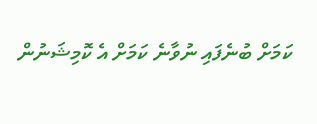ކަމަށް ބުނެފައި ނުވާނެ ކަމަށް އެ ކޮމިޝަނުން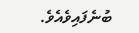ބުނެފައިވެއެވެ.